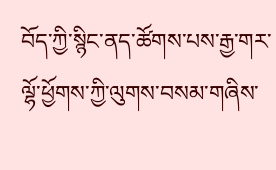བོད་ཀྱི་སྙིང་ནད་ཚོགས་པས་རྒྱ་གར་ལྷོ་ཕྱོགས་ཀྱི་ལུགས་བསམ་གཞིས་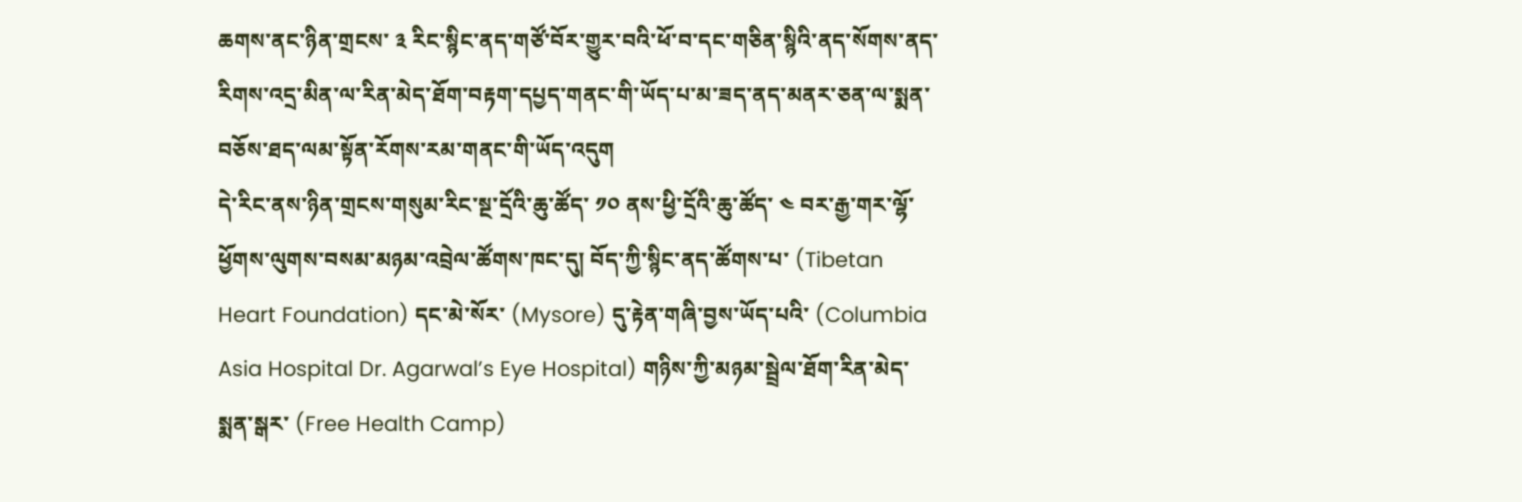ཆགས་ནང་ཉིན་གྲངས་ ༣ རིང་སྙིང་ནད་གཙོ་བོར་གྱུར་བའི་ཕོ་བ་དང་གཅིན་སྙིའི་ནད་སོགས་ནད་རིགས་འདྲ་མིན་ལ་རིན་མེད་ཐོག་བརྟག་དཔྱད་གནང་གི་ཡོད་པ་མ་ཟད་ནད་མནར་ཅན་ལ་སྨན་བཅོས་ཐད་ལམ་སྟོན་རོགས་རམ་གནང་གི་ཡོད་འདུག
དེ་རིང་ནས་ཉིན་གྲངས་གསུམ་རིང་སྔ་དྲོའི་ཆུ་ཚོད་ ༡༠ ནས་ཕྱི་དྲོའི་ཆུ་ཚོད་ ༤ བར་རྒྱ་གར་ལྷོ་ཕྱོགས་ལུགས་བསམ་མཉམ་འབྲེལ་ཚོགས་ཁང་དུ། བོད་ཀྱི་སྙིང་ནད་ཚོགས་པ་ (Tibetan Heart Foundation) དང་མེ་སོར་ (Mysore) དུ་རྟེན་གཞི་བྱས་ཡོད་པའི་ (Columbia Asia Hospital Dr. Agarwal’s Eye Hospital) གཉིས་ཀྱི་མཉམ་སྦྲེལ་ཐོག་རིན་མེད་སྨན་སྒར་ (Free Health Camp)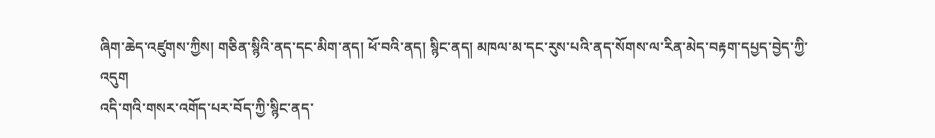ཞིག་ཆེད་འཛུགས་ཀྱིས། གཅིན་སྙིའི་ནད་དང་མིག་ནད། ཕོ་བའི་ནད། སྙིང་ནད། མཁལ་མ་དང་རུས་པའི་ནད་སོགས་ལ་རིན་མེད་བརྟག་དཔྱད་བྱེད་ཀྱི་འདུག
འདི་གའི་གསར་འགོད་པར་བོད་ཀྱི་སྙིང་ནད་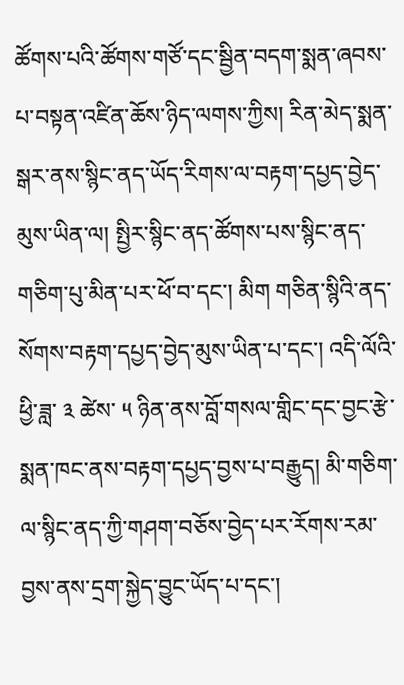ཚོགས་པའི་ཚོགས་གཙོ་དང་སྦྱིན་བདག་སྨན་ཞབས་པ་བསྟན་འཛིན་ཆོས་ཉིད་ལགས་ཀྱིས། རིན་མེད་སྨན་སྒར་ནས་སྙིང་ནད་ཡོད་རིགས་ལ་བརྟག་དཔྱད་བྱེད་མུས་ཡིན་ལ། སྤྱིར་སྙིང་ནད་ཚོགས་པས་སྙིང་ནད་གཅིག་པུ་མིན་པར་ཕོ་བ་དང་། མིག གཅིན་སྙིའི་ནད་སོགས་བརྟག་དཔྱད་བྱེད་མུས་ཡིན་པ་དང་། འདི་ལོའི་ཕྱི་ཟླ་ ༣ ཚེས་ ༥ ཉིན་ནས་བློ་གསལ་གླིང་དང་བྱང་རྩེ་སྨན་ཁང་ནས་བརྟག་དཔྱད་བྱས་པ་བརྒྱུད། མི་གཅིག་ལ་སྙིང་ནད་ཀྱི་གཤག་བཅོས་བྱེད་པར་རོགས་རམ་བྱས་ནས་དྲག་སྐྱེད་བྱུང་ཡོད་པ་དང་།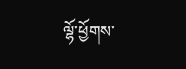ལྷོ་ཕྱོགས་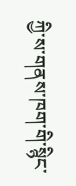ཀྱི་ས་གནས་ཁག་གི་སྙིང་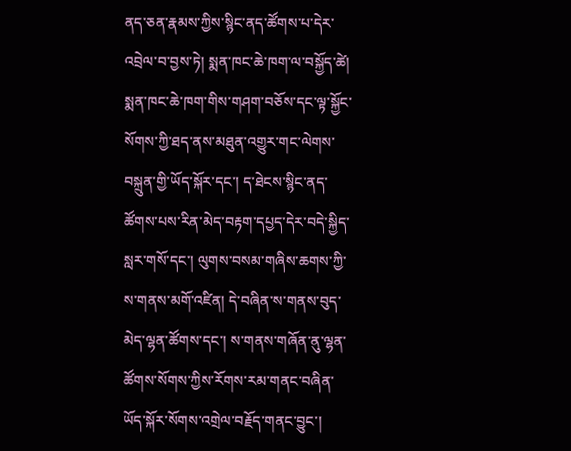ནད་ཅན་རྣམས་ཀྱིས་སྙིང་ནད་ཚོགས་པ་དེར་འབྲེལ་བ་བྱས་ཏེ། སྨན་ཁང་ཆེ་ཁག་ལ་བསྐྱོད་ཚེ། སྨན་ཁང་ཆེ་ཁག་གིས་གཤག་བཅོས་དང་ལྟ་སྐྱོང་སོགས་ཀྱི་ཐད་ནས་མཐུན་འགྱུར་གང་ལེགས་བསྐྲུན་གྱི་ཡོད་སྐོར་དང་། ད་ཐེངས་སྙིང་ནད་ཚོགས་པས་རིན་མེད་བརྟག་དཔྱད་དེར་བདེ་སྐྱིད་སླར་གསོ་དང་། ལུགས་བསམ་གཞིས་ཆགས་ཀྱི་ས་གནས་མགོ་འཛིན། དེ་བཞིན་ས་གནས་བུད་མེད་ལྷན་ཚོགས་དང་། ས་གནས་གཞོན་ནུ་ལྷན་ཚོགས་སོགས་ཀྱིས་རོགས་རམ་གནང་བཞིན་ཡོད་སྐོར་སོགས་འགྲེལ་བརྗོད་གནང་བྱུང་།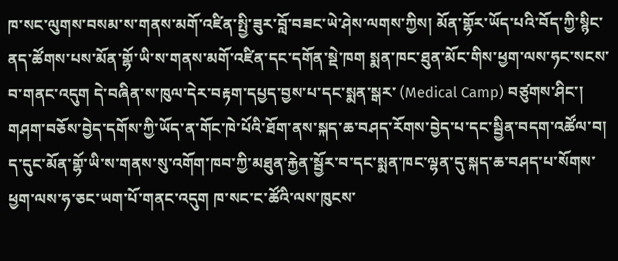ཁ་སང་ལུགས་བསམ་ས་གནས་མགོ་འཛིན་སྤྱི་ཟུར་བློ་བཟང་ཡེ་ཤེས་ལགས་ཀྱིས། མོན་གྷོར་ཡོད་པའི་བོད་ཀྱི་སྙིང་ནད་ཚོགས་པས་མོན་གྷོ་ཡི་ས་གནས་མགོ་འཛིན་དང་དགོན་སྡེ་ཁག སྨན་ཁང་ཐུན་མོང་གིས་ཕྱག་ལས་ཧང་སངས་བ་གནང་འདུག དེ་བཞིན་ས་ཁུལ་དེར་བརྟག་དཔྱད་བྱས་པ་དང་སྨན་སྒར་ (Medical Camp) བཙུགས་ཤིང་། གཤག་བཅོས་བྱེད་དགོས་ཀྱི་ཡོད་ན་གོང་ཁེ་པོའི་ཐོག་ནས་སྐད་ཆ་བཤད་རོགས་བྱེད་པ་དང་སྦྱིན་བདག་འཚོལ་བ། ད་དུང་མོན་གྷོ་ཡི་ས་གནས་སུ་འགོག་ཁབ་ཀྱི་མཐུན་རྐྱེན་སྦྱོར་བ་དང་སྨན་ཁང་ལྷན་དུ་སྐད་ཆ་བཤད་པ་སོགས་ཕྱག་ལས་ཧ་ཅང་ཡག་པོ་གནང་འདུག ཁ་སང་ང་ཚོའི་ལས་ཁུངས་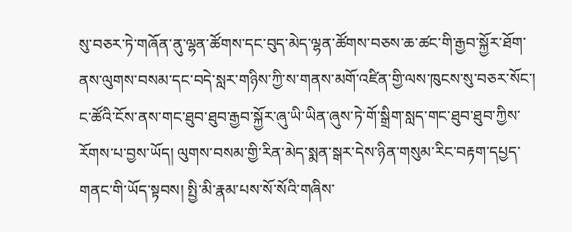སུ་བཅར་ཏེ་གཞོན་ནུ་ལྷན་ཚོགས་དང་བུད་མེད་ལྷན་ཚོགས་བཅས་ཆ་ཚང་གི་རྒྱབ་སྐྱོར་ཐོག་ནས་ལུགས་བསམ་དང་བདེ་སླར་གཉིས་ཀྱི་ས་གནས་མགོ་འཛིན་གྱི་ལས་ཁུངས་སུ་བཅར་སོང་། ང་ཚོའི་ངོས་ནས་གང་ཐུབ་ཐུབ་རྒྱབ་སྐྱོར་ཞུ་ཡི་ཡིན་ཞུས་ཏེ་གོ་སྒྲིག་སླད་གང་ཐུབ་ཐུབ་ཀྱིས་རོགས་པ་བྱས་ཡོད། ལུགས་བསམ་གྱི་རིན་མེད་སྨན་སྒར་དེས་ཉིན་གསུམ་རིང་བརྟག་དཔྱད་གནང་གི་ཡོད་སྟབས། སྤྱི་མི་རྣམ་པས་སོ་སོའི་གཞིས་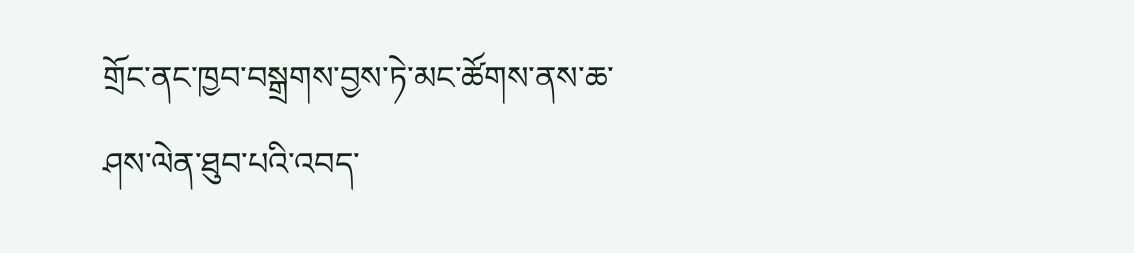གྲོང་ནང་ཁྱབ་བསྒྲགས་བྱས་ཏེ་མང་ཚོགས་ནས་ཆ་ཤས་ལེན་ཐུབ་པའི་འབད་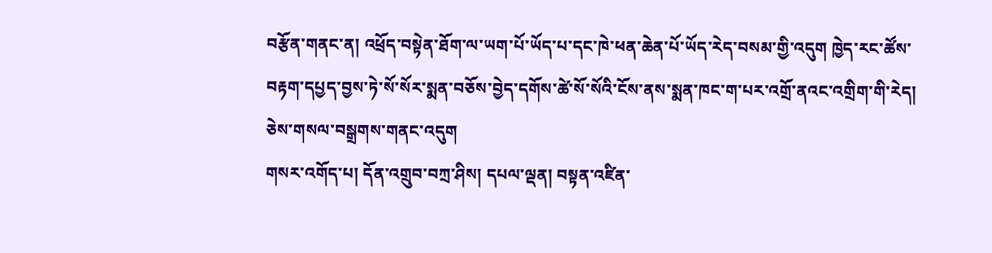བརྩོན་གནང་ན། འཕྲོད་བསྟེན་ཐོག་ལ་ཡག་པོ་ཡོད་པ་དང་ཁེ་ཕན་ཆེན་པོ་ཡོད་རེད་བསམ་གྱི་འདུག ཁྱེད་རང་ཚོས་བརྟག་དཔྱད་བྱས་ཏེ་སོ་སོར་སྨན་བཅོས་བྱེད་དགོས་ཚེ་སོ་སོའི་ངོས་ནས་སྨན་ཁང་ག་པར་འགྲོ་ནའང་འགྲིག་གི་རེད། ཅེས་གསལ་བསྒྲགས་གནང་འདུག
གསར་འགོད་པ། དོན་འགྲུབ་བཀྲ་ཤིས། དཔལ་ལྡན། བསྟན་འཛིན་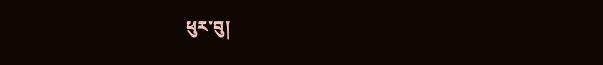ཕུར་བུ།